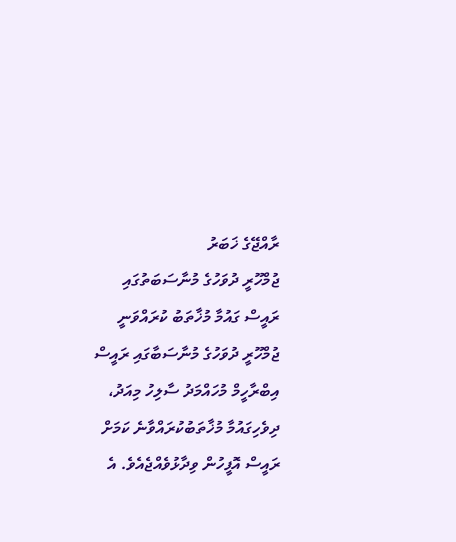ރާއްޖޭގެ ޚަބަރު
ޖުމްހޫރީ ދުވަހުގެ މުނާސަބަތުގައި ރައީސް ގައުމާ މުޚާތަބު ކުރައްވަނީ
ޖުމްހޫރީ ދުވަހުގެ މުނާސަބާގައި ރައީސް އިބްރާހީމް މުހައްމަދު ސާލިހު މިއަދު، ދިވެހިގައުމާ މުޚާތަބުކުރައްވާނެ ކަމަށް ރައީސް އޮފީހުން ވިދާޅުވެއްޖެއެވެ. އެ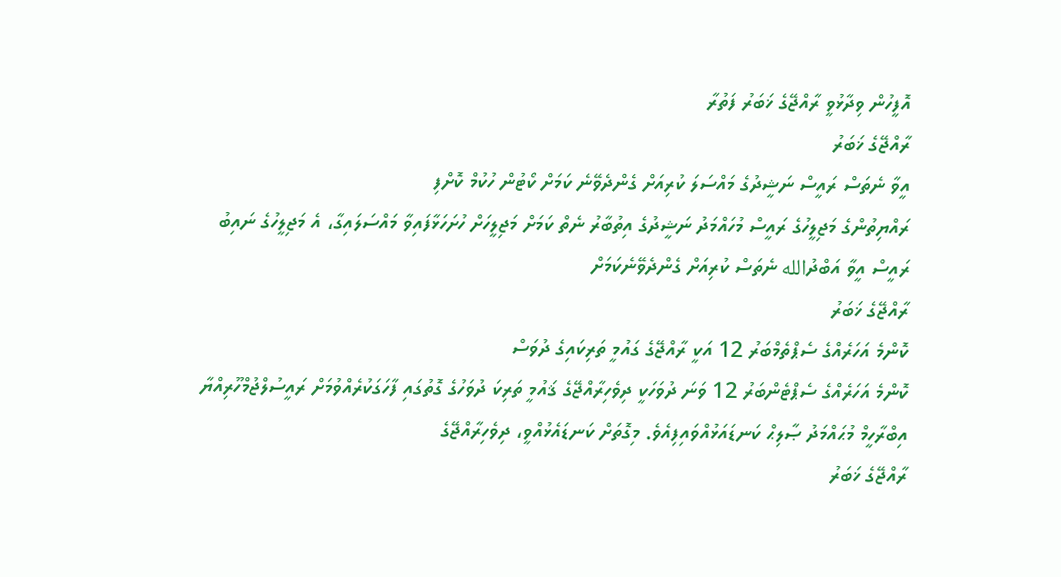އޮފީހުން ވިދާޅުވީ ރާއްޖޭގެ ޚަބަރު ފަތުރާ
ރާއްޖޭގެ ޚަބަރު
އީވާ ނެތަސް ރައީސް ނަޝީދުގެ މައްސަލަ ކުރިއަށް ގެންދެވޭނެ ކަމަށް ކޯޓުން ހުކުމް ކޮށްފި
ރައްޔިތުންގެ މަޖިލީހުގެ ރައީސް މުހައްމަދު ނަޝީދުގެ އިތުބާރު ނެތް ކަމަށް މަޖިލީހަށް ހުށަހަޅާފައިވާ މައްސަލައިގާ، އެ މަޖިލީހުގެ ނައިބު ރައީސް އީވާ އަބްދުالله ނެތަސް ކުރިއަށް ގެންދެވޭނެކަމަށް
ރާއްޖޭގެ ޚަބަރު
ކޮންމެ އަހަރެއްގެ ސެޕްތެމްބަރު 12 އަކީ ރާއްޖޭގެ ގައުމީ ތަރިކައިގެ ދުވަސް
ކޮންމެ އަހަރެއްގެ ސެޕްޓެންބަރު 12 ވަނަ ދުވަހަކީ ދިވެހިރާއްޖޭގެ ޤައުމީ ތަރިކަ ދުވަހުގެ ގޮތުގައި ފާހަގަކުރެއްވުމަށް ރައީސުލްޖުމްހޫރިއްޔާ އިބްރާހީމް މުޙައްމަދު ޞާލިޙް ކަނޑައަޅުއްވައިފިއެވެ. މިގޮތަށް ކަނޑައެޅުއްވީ، ދިވެހިރާއްޖޭގެ
ރާއްޖޭގެ ޚަބަރު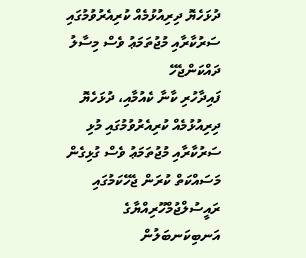ދުޅަހެޔޮ ދިރިއުޅުމެއް ކުރިއެރުވުމުގައި ސަރުކާރާއި މުޖުތަމަޢު ވެސް މިސާލު ދައްކަންޖެހޭ
ފައިދާހުރި ކާނާ ކެއުމާއި، ދުޅަހެޔޮ ދިރިއުޅުމެއް ކުރިއެރުވުމުގައި މުޅި ސަރުކާރާއި މުޖުތަމަޢު ވެސް ގުޅިގެން މަސައްކަތް ކުރަން ޖެހޭކަމުގައި ރައީސުލްޖުމްހޫރިއްޔާގެ އަނބިކަނބަލުން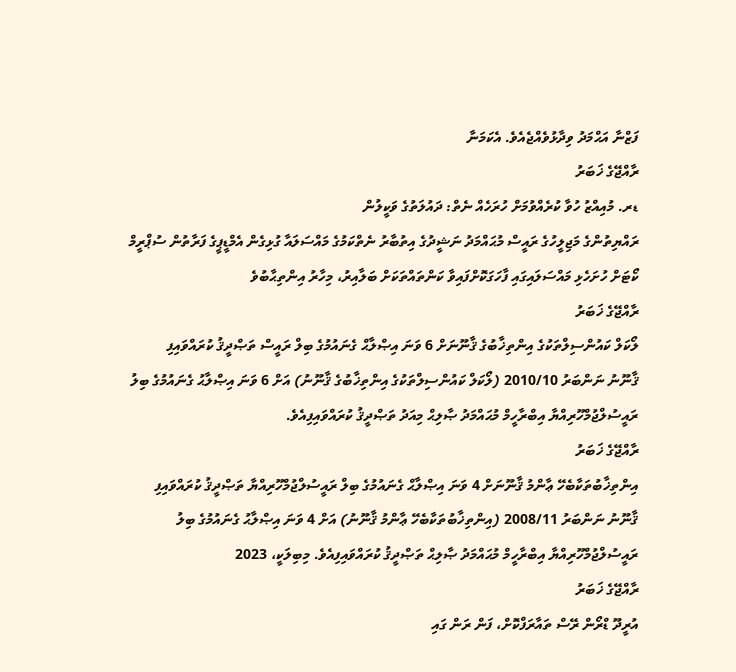ފަޒްނާ އަޙްމަދު ވިދާޅުވެއްޖެއެވެ. އެކަމަނާ
ރާއްޖޭގެ ޚަބަރު
ޑރ. މުއިއްޒު ހުވާ ކުރެއްވުމަށް ހުރަހެއް ނެތް: ދައުލަތުގެ ވަކީލުން
ރައްޔިތުންގެ މަޖިލީހުގެ ރައީސް މުޙައްމަދު ނަޝީދުގެ އިތުބާރު ނެތްކަމުގެ މައްސަލައާ ގުޅިގެން އެމްޑީޕީގެ ފަރާތުން ސުޕްރީމް ކޯޓަށް ހުށަހެޅި މައްސަލައިގައި ފާހަގަކޮށްފައިވާ ކަންތައްތަކަށް ބަލާއިރު، މިހާރު އިންތިޙާބުވެ
ރާއްޖޭގެ ޚަބަރު
ލޯކަލް ކައުންސިލްތަކުގެ އިންތިޚާބުގެ ޤާނޫނަށް 6 ވަނަ އިޞްލާޙް ގެނައުމުގެ ބިލް ރައީސް ތަޞްދީޤު ކުރައްވައިފި
ޤާނޫނު ނަންބަރު 2010/10 (ލޯކަލް ކައުންސިލްތަކުގެ އިންތިޚާބުގެ ޤާނޫނު) އަށް 6 ވަނަ އިޞްލާޙު ގެނައުމުގެ ބިލު ރައީސުލްޖުމްހޫރިއްޔާ އިބްރާހީމް މުޙައްމަދު ޞާލިޙް މިއަދު ތަޞްދީޤު ކުރައްވައިފިއެވެ.
ރާއްޖޭގެ ޚަބަރު
އިންތިޚާބުތަކާބެހޭ ޢާންމު ޤާނޫނަށް 4 ވަނަ އިޞްލާޙް ގެނައުމުގެ ބިލް ރައީސުލްޖުމްހޫރިއްޔާ ތަޞްދީޤު ކުރައްވައިފި
ޤާނޫނު ނަންބަރު 2008/11 (އިންތިޚާބުތަކާބެހޭ ޢާންމު ޤާނޫނު) އަށް 4 ވަނަ އިޞްލާޙު ގެނައުމުގެ ބިލު ރައީސުލްޖުމްހޫރިއްޔާ އިބްރާހީމް މުޙައްމަދު ޞާލިޙް ތަޞްދީޤު ކުރައްވައިފިއެވެ. މިބިލަކީ، 2023
ރާއްޖޭގެ ޚަބަރު
އުރީދޫ ޑްރޯން ރޭސް ތައާރަފްކޮށް، ފަން ރަން ގައި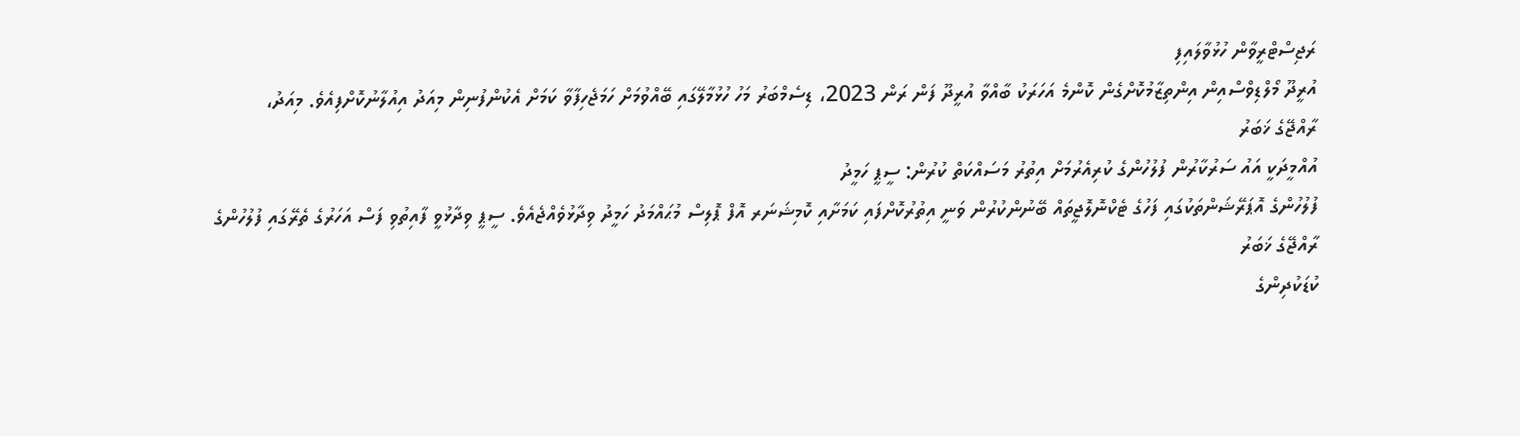ރަޖިސްޓްރީވާން ހުޅުވާލައިފި
އުރީދޫ މޯލްޑިވްސްއިން އިންތިޒާމުކޮށްގެން ކޮންމެ އަހަރަކު ބާއްވާ އުރީދޫ ފަން ރަން 2023، ޑިސެމްބަރު މަހު ހުޅުމާލޭގައި ބޭއްވުމަށް ހަމަޖެހިފާވާ ކަމަށް އެކުންފުނިން މިއަދު އިއުލާނުކޮށްފިއެވެ. މިއަދު،
ރާއްޖޭގެ ޚަބަރު
އުއްމީދަކީ އައު ސަރުކާރުން ފުލުހުންގެ ކުރިއެރުމަށް އިތުރު މަސައްކަތް ކުރުން: ސީޕީ ހަމީދު
ފުލުހުންގެ އޮޕަރޭޝަންތަކުގައި ފަހުގެ ޓެކްނޮލޮޖީތައް ބޭނުންކުރުން ވަނީ އިތުރުކޮށްފައި ކަމަށާއި ކޮމިޝަނަރ އޮފް ޕޮލިސް މުޙައްމަދު ހަމީދު ވިދާޅުވެއްޖެއެވެ. ސީޕީ ވިދާޅުވީ ފާއިތުވި ފަސް އަހަރުގެ ތެރޭގައި ފުލުހުންގެ
ރާއްޖޭގެ ޚަބަރު
ކުޑަކުދިންގެ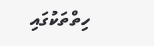ހިތްތަކުގައި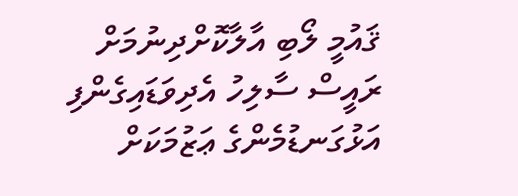ޤައުމީ ލޯބި އާލާކޮށްދިނުމަށް ރައީސް ސާލިހު އެދިވަޑައިގެންފި
އަޅުގަނޑުމެންގެ ޢަޒުމަކަށް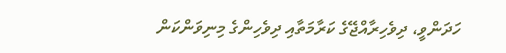ހަދަންވީ، ދިވެހިރާއްޖޭގެ ކަރާމަތާއި ދިވެހިންގެ މިނިވަންކަން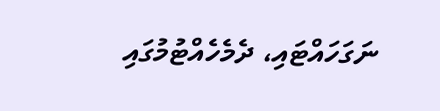ނަގަހައްޓައި، ދެމެހެއްޓުމުގައި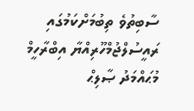ސާބިތުވެ ތިބުމަށްކަމުގައި ރައީސުލްޖުމްހޫރިއްޔާ އިބްރާހީމް މުޙައްމަދު ޞާލިޙް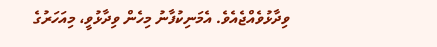ވިދާޅުވެއްޖެއެވެ. އެމަނިކުފާނު މިހެން ވިދާޅުވީ، މިއަހަރުގެ